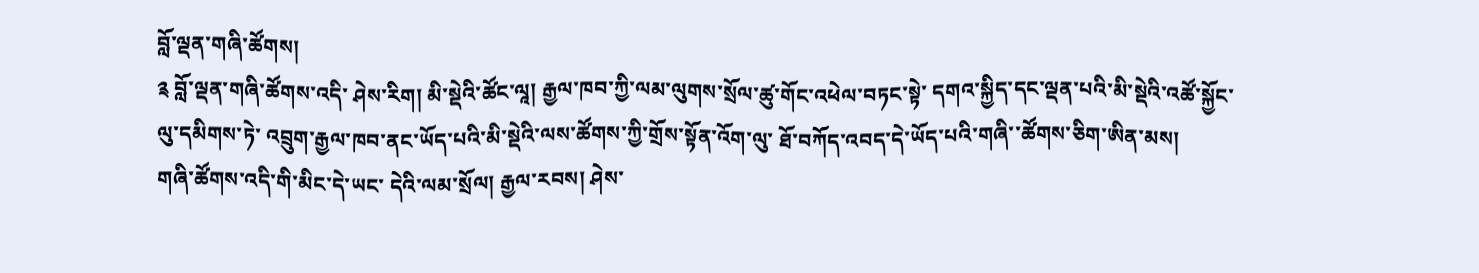བློ་ལྡན་གཞི་ཚོགས།
༉ བློ་ལྡན་གཞི་ཚོགས་འདི་ ཤེས་རིག། མི་སྡེའི་ཚོང་ལཱ། རྒྱལ་ཁབ་ཀྱི་ལམ་ལུགས་སྲོལ་ཚུ་གོང་འཕེལ་བཏང་སྟེ་ དགའ་སྐྱིད་དང་ལྡན་པའི་མི་སྡེའི་འཚོ་སྐྱོང་ལུ་དམིགས་ཏེ་ འབྲུག་རྒྱལ་ཁབ་ནང་ཡོད་པའི་མི་སྡེའི་ལས་ཚོགས་ཀྱི་གྲོས་སྟོན་འོག་ལུ་ ཐོ་བཀོད་འབད་དེ་ཡོད་པའི་གཞི་་ཚོགས་ཅིག་ཨིན་མས།
གཞི་ཚོགས་འདི་གི་མིང་དེ་ཡང་ དེའི་ལམ་སྲོལ། རྒྱལ་རབས། ཤེས་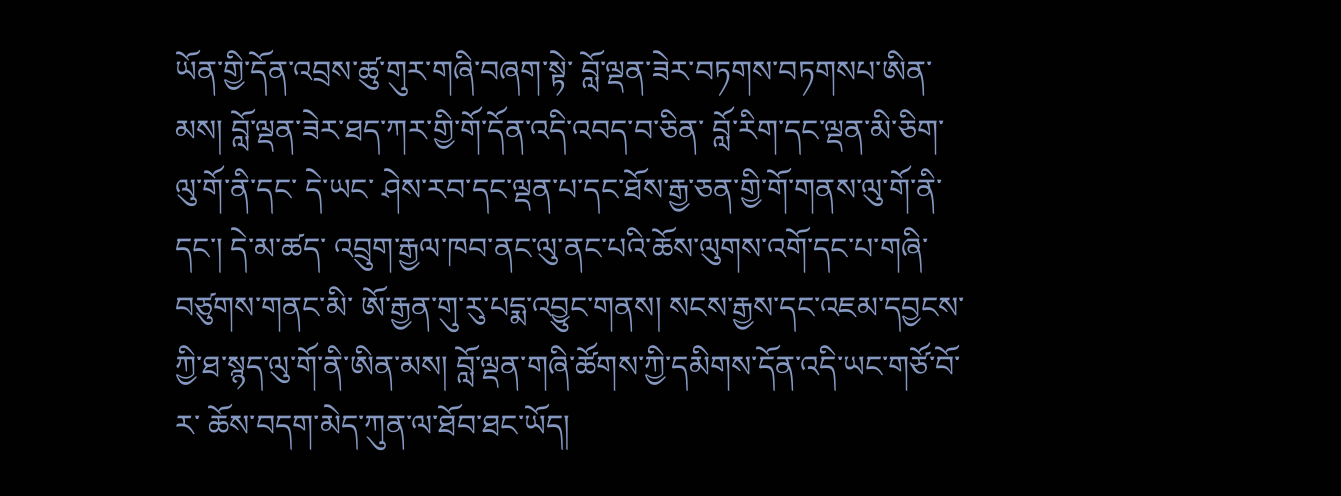ཡོན་གྱི་དོན་འབྲས་ཚུ་གུར་གཞི་བཞག་སྟེ་ བློ་ལྡན་ཟེར་བཏགས་བཏགསཔ་ཨིན་མས། བློ་ལྡན་ཟེར་ཐད་ཀར་གྱི་གོ་དོན་འདི་འབད་བ་ཅིན་ བློ་རིག་དང་ལྡན་མི་ཅིག་ལུ་གོ་ནི་དང་ དེ་ཡང་ ཤེས་རབ་དང་ལྡན་པ་དང་ཐོས་རྒྱ་ཅན་གྱི་གོ་གནས་ལུ་གོ་ནི་དང་། དེ་མ་ཚད་ འབྲུག་རྒྱལ་ཁབ་ནང་ལུ་ནང་པའི་ཆོས་ལུགས་འགོ་དང་པ་གཞི་བཙུགས་གནང་མི་ ཨོ་རྒྱན་གུ་རུ་པདྨ་འབྱུང་གནས། སངས་རྒྱས་དང་འཇམ་དབྱངས་ཀྱི་ཐ་སྙད་ལུ་གོ་ནི་ཨིན་མས། བློ་ལྡན་གཞི་ཚོགས་ཀྱི་དམིགས་དོན་འདི་ཡང་གཙོ་བོ་ར་ ཆོས་བདག་མེད་ཀུན་ལ་ཐོབ་ཐང་ཡོད།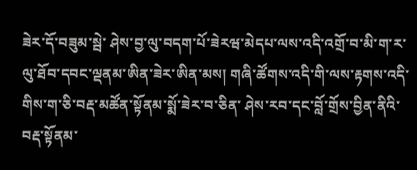ཟེར་དོ་བཟུམ་སྦེ་ ཤེས་བྱ་ལུ་བདག་པོ་ཟེརཝ་མེདཔ་ལས་འདི་འགྲོ་བ་མི་ག་ར་ལུ་ཐོབ་དབང་ལྡནམ་ཨིན་ཟེར་ཨིན་མས། གཞི་ཚོགས་འདི་གི་ལས་རྟགས་འདི་གིས་ག་ཅི་བརྡ་མཚོན་སྟོནམ་སྨོ་ཟེར་བ་ཅིན་ ཤེས་རབ་དང་བློ་གྲོས་བྱིན་ནིའི་བརྡ་སྟོནམ་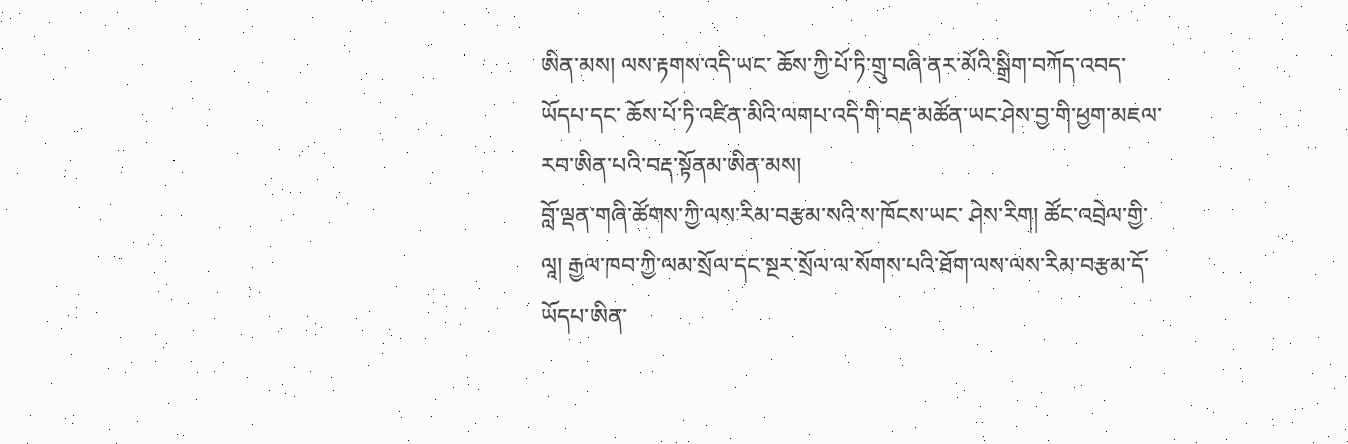ཨིན་མས། ལས་རྟགས་འདི་ཡང་ ཆོས་ཀྱི་པོ་ཏི་གྲུ་བཞི་ནར་མོའི་སྒྲིག་བཀོད་འབད་ཡོདཔ་དང་ ཆོས་པོ་ཏི་འཛིན་མིའི་ལགཔ་འདི་གི་བརྡ་མཚོན་ཡང་ཤེས་བྱ་གི་ཕྱག་མཇལ་ རབ་ཨིན་པའི་བརྡ་སྟོནམ་ཨིན་མས།
བློ་ལྡན་གཞི་ཚོགས་ཀྱི་ལས་རིམ་བརྩམ་སའི་ས་ཁོངས་ཡང་ ཤེས་རིག། ཚོང་འབྲེལ་གྱི་ལཱ། རྒྱལ་ཁབ་ཀྱི་ལམ་སྲོལ་དང་སྔར་སྲོལ་ལ་སོགས་པའི་ཐོག་ལས་ལས་རིམ་བརྩམ་དོ་ཡོདཔ་ཨིན་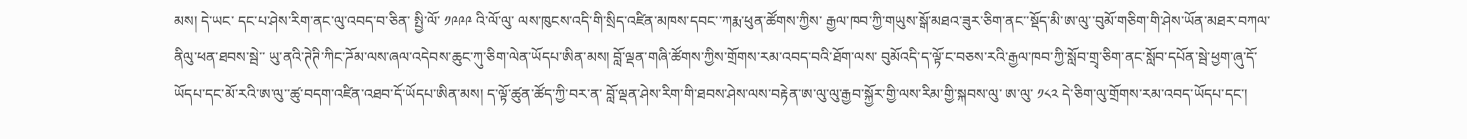མས། དེ་ཡང་ དང་པ་ཤེས་རིག་ནང་ལུ་འབད་བ་ཅིན་ སྤྱི་ལོ་ ༡༩༩༩ འི་ལོ་ལུ་ ལས་ཁུངས་འདི་གི་སྲིད་འཛིན་མཁས་དབང་་ཀརྨ་ཕུན་ཚོགས་ཀྱིས་ རྒྱལ་ཁབ་ཀྱི་གཡུས་སྒོ་མཐའ་ཟུར་ཅིག་ནང་་སྡོད་མི་ཨ་ལུ་་བུམོ་གཅིག་གི་ཤེས་ཡོན་མཐར་བཀལ་ནིལུ་ཕན་ཐབས་སྦེ་་ ཡུ་ནའི་ཊེཊི་ཀིང་ཌོམ་ལས་ཞལ་འདེབས་ཆུང་ཀུ་ཅིག་ལེན་ཡོདཔ་ཨིན་མས། བློ་ལྡན་གཞི་ཚོགས་ཀྱིས་གྲོགས་རམ་འབད་བའི་ཐོག་ལས་ བུམོའདི་ད་ལྟོ་ང་བཅས་རའི་རྒྱལ་ཁབ་ཀྱི་སློབ་གྲྭ་ཅིག་ནང་སློབ་དཔོན་སྦེ་ཕྱག་ཞུ་དོ་ཡོདཔ་དང་མོ་རའི་ཨ་ལུ་་ཚུ་བདག་འཛིན་འཐབ་དོ་ཡོདཔ་ཨིན་མས། ད་ལྟོ་ཚུན་ཚོད་ཀྱི་བར་ན་ བློ་ལྡན་ཤེས་རིག་གི་ཐབས་ཤེས་ལས་བརྟེན་ཨ་ལུ་ལུ་རྒྱབ་སྐྱོར་གྱི་ལས་རིམ་གྱི་སྐབས་ལུ་ ཨ་ལུ་ ༡༨༢ དེ་ཅིག་ལུ་གྲོགས་རམ་འབད་ཡོདཔ་དང་།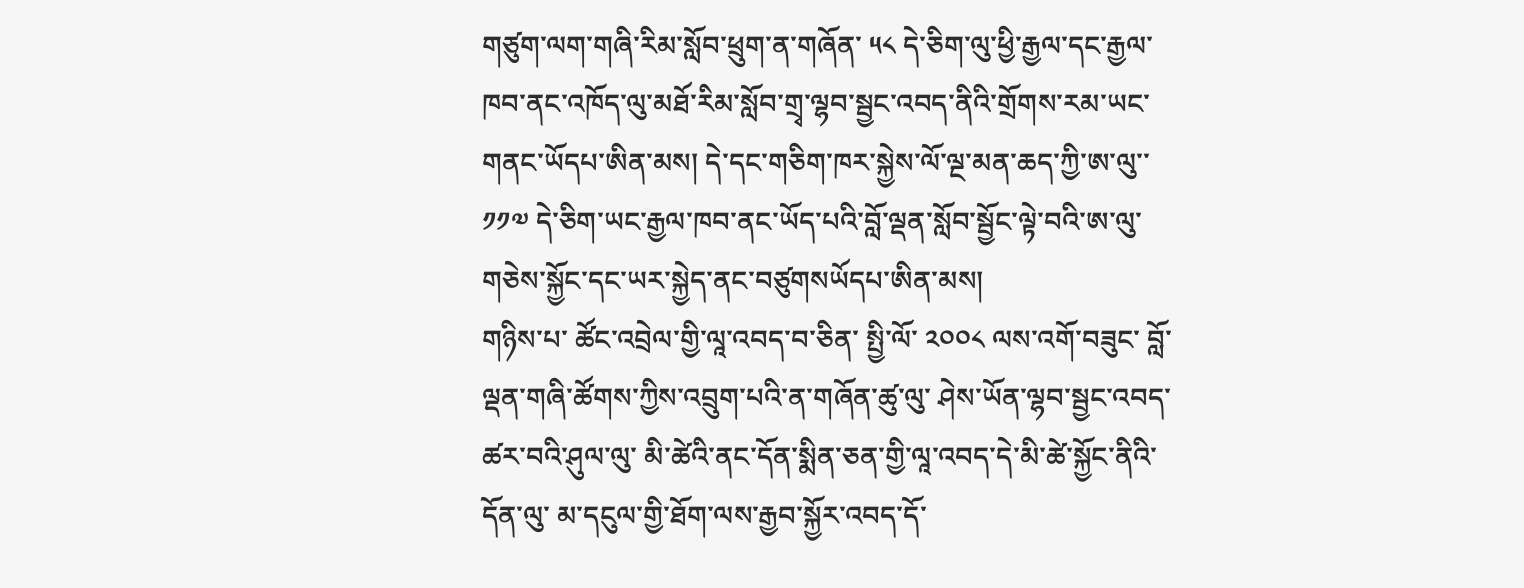གཙུག་ལག་གཞི་རིམ་སློབ་ཕྲུག་ན་གཞོན་ ༥༨ དེ་ཅིག་ལུ་ཕྱི་རྒྱལ་དང་རྒྱལ་ཁབ་ནང་འཁོད་ལུ་མཐོ་རིམ་སློབ་གྲྭ་ལྷབ་སྦྱང་འབད་ནིའི་གྲོགས་རམ་ཡང་གནང་ཡོདཔ་ཨིན་མས། དེ་དང་གཅིག་ཁར་སྐྱེས་ལོ་ལྔ་མན་ཆད་ཀྱི་ཨ་ལུ་་ ༡༡༧ དེ་ཅིག་ཡང་རྒྱལ་ཁབ་ནང་ཡོད་པའི་བློ་ལྡན་སློབ་སྦྱོང་ལྟེ་བའི་ཨ་ལུ་གཅེས་སྐྱོང་དང་ཡར་སྐྱེད་ནང་བཙུགསཡོདཔ་ཨིན་མས།
གཉིས་པ་ ཚོང་འབྲེལ་གྱི་ལཱ་འབད་བ་ཅིན་ སྤྱི་ལོ་ ༢༠༠༨ ལས་འགོ་བཟུང་ བློ་ལྡན་གཞི་ཚོགས་ཀྱིས་འབྲུག་པའི་ན་གཞོན་ཚུ་ལུ་ ཤེས་ཡོན་ལྷབ་སྦྱང་འབད་ཚར་བའི་ཤུལ་ལུ་ མི་ཚེའི་ནང་དོན་སྨིན་ཅན་གྱི་ལཱ་འབད་དེ་མི་ཚེ་སྐྱོང་ནིའི་དོན་ལུ་ མ་དངུལ་གྱི་ཐོག་ལས་རྒྱབ་སྐྱོར་འབད་དོ་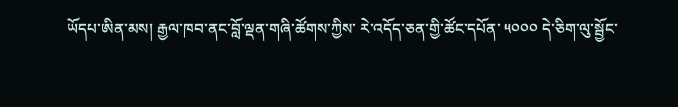ཡོདཔ་ཨིན་མས། རྒྱལ་ཁབ་ནང་བློ་ལྡན་གཞི་ཚོགས་ཀྱིས་ རེ་འདོད་ཅན་གྱི་ཚོང་དཔོན་ ༥༠༠༠ དེ་ཅིག་ལུ་སྦྱོང་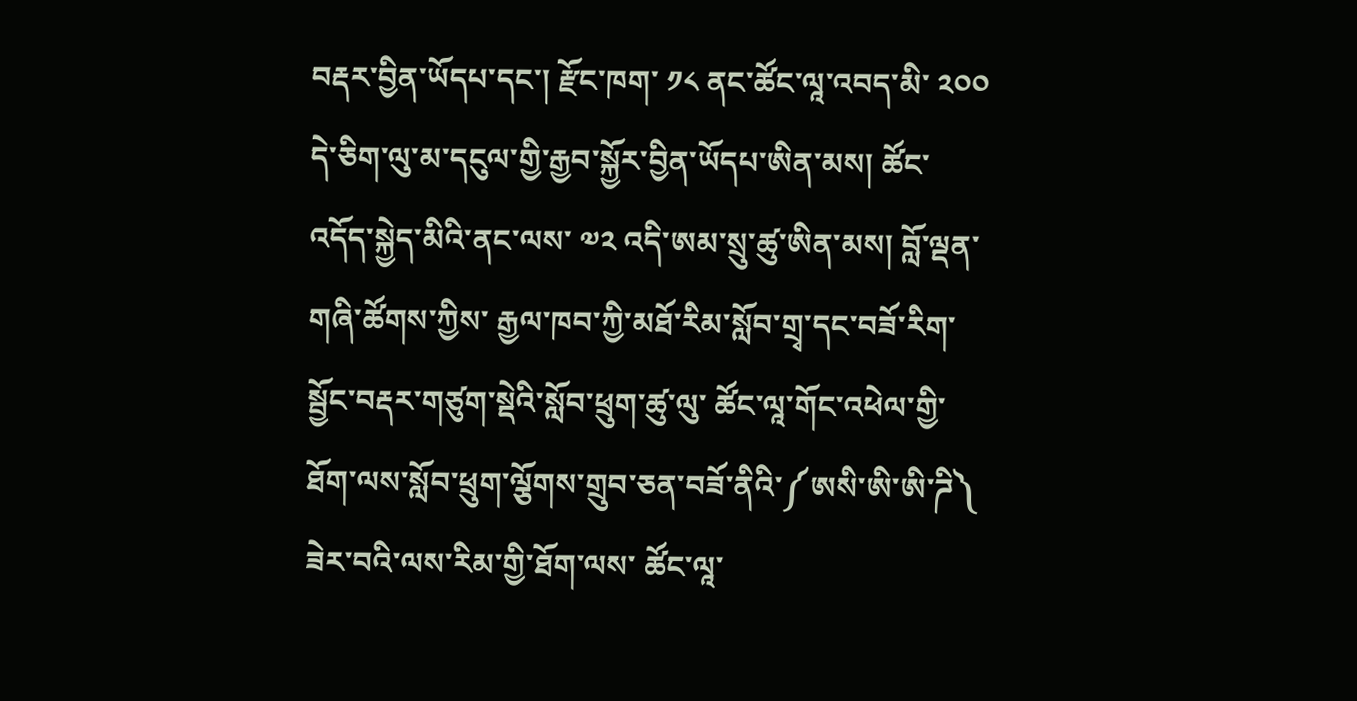བརྡར་བྱིན་ཡོདཔ་དང་། རྫོང་ཁག་ ༡༨ ནང་ཚོང་ལཱ་འབད་མི་ ༢༠༠ དེ་ཅིག་ལུ་མ་དངུལ་གྱི་རྒྱབ་སྐྱོར་བྱིན་ཡོདཔ་ཨིན་མས། ཚོང་འདོད་སྐྱེད་མིའི་ནང་ལས་ ༧༢ འདི་ཨམ་སྲུ་ཚུ་ཨིན་མས། བློ་ལྡན་གཞི་ཚོགས་ཀྱིས་ རྒྱལ་ཁབ་ཀྱི་མཐོ་རིམ་སློབ་གྲྭ་དང་བཟོ་རིག་སྦྱོང་བརྡར་གཙུག་སྡེའི་སློབ་ཕྲུག་ཚུ་ལུ་ ཚོང་ལཱ་གོང་འཕེལ་གྱི་ཐོག་ལས་སློབ་ཕྲུག་ལྕོགས་གྲུབ་ཅན་བཟོ་ནིའི་༼ཨསི་ཨི་ཨི་ཌི༽ ཟེར་བའི་ལས་རིམ་གྱི་ཐོག་ལས་ ཚོང་ལཱ་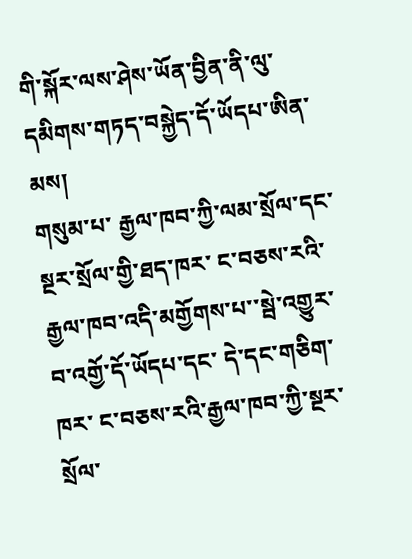གི་སྐོར་ལས་ཤེས་ཡོན་བྱིན་ནི་ལུ་དམིགས་གཏད་བསྐྱེད་དོ་ཡོདཔ་ཨིན་མས།
གསུམ་པ་ རྒྱལ་ཁབ་ཀྱི་ལམ་སྲོལ་དང་སྔར་སྲོལ་གྱི་ཐད་ཁར་ ང་བཅས་རའི་རྒྱལ་ཁབ་འདི་མགྱོགས་པ་་སྦེ་འགྱུར་བ་འགྱོ་དོ་ཡོདཔ་དང་ དེ་དང་གཅིག་ཁར་ ང་བཅས་རའི་རྒྱལ་ཁབ་ཀྱི་སྔར་སྲོལ་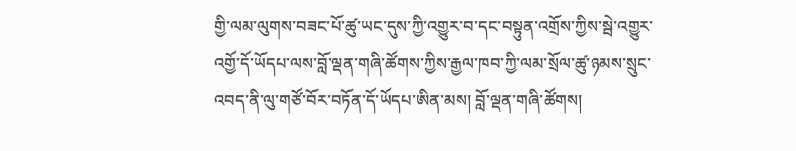གྱི་ལམ་ལུགས་བཟང་པོ་ཚུ་ཡང་དུས་ཀྱི་འགྱུར་བ་དང་བསྟུན་འགྲོས་ཀྱིས་སྦེ་འགྱུར་འགྱོ་དོ་ཡོདཔ་ལས་བློ་ལྡན་གཞི་ཚོགས་ཀྱིས་རྒྱལ་ཁབ་ཀྱི་ལམ་སྲོལ་ཚུ་ཉམས་སྲུང་འབད་ནི་ལུ་གཙོ་བོར་བཏོན་དོ་ཡོདཔ་ཨིན་མས། བློ་ལྡན་གཞི་ཚོགས།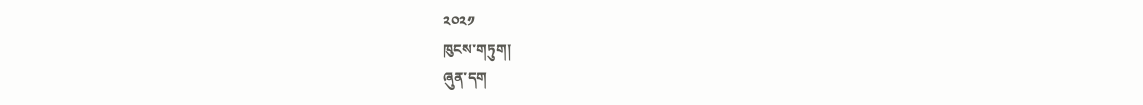༢༠༢༡
ཁུངས་གཏུག།
ཞུན་དག